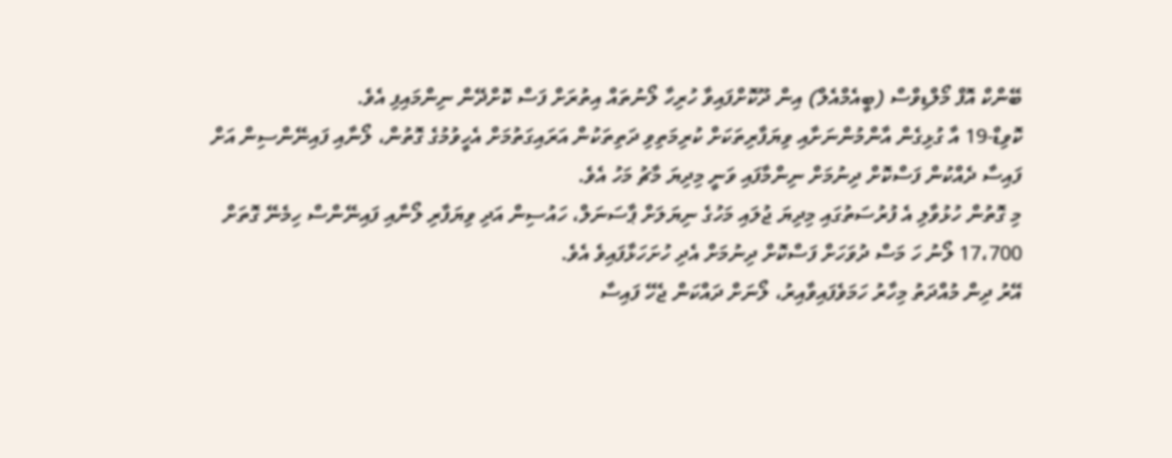ބޭންކް އޮފް މޯލްޑިވްސް (ބީއެމްއެލް) އިން ދޫކޮށްފައިވާ ހުރިހާ ލޯނުތައް އިތުރަށް ފަސް ކޮށްދޭން ނިންމައިފި އެވެ.
ކޮވިޑް-19 އާ ގުޅިގެން އާންމުންނަށާއި ވިޔަފާރިތަކަށް ކުރިމަތިވި ދަތިތަކުން އަރައިގަތުމަށް އެހީވުމުގެ ގޮތުން، ލޯނާއި ފައިނޭންސިން އަށް ފައިސާ ދެއްކުން ފަސްކޮށް ދިނުމަށް ނިންމާފައި ވަނީ މިދިޔަ މާޗު މަހު އެވެ.
މި ގޮތުން ހުޅުވާލި އެ ފުރުސަތުގައި މިދިޔަ ޖުލައި މަހުގެ ނިޔަލަށް ޕާސަނަލް، ހައުސިން އަދި ވިޔަފާރި ލޯނާއި ފައިނޭންސް ހިމެނޭ ގޮތަށް 17،700 ލޯނު ހަ މަސް ދުވަހަށް ފަސްކޮށް ދިނުމަށް އެދި ހުށަހަޅާފައިވެ އެވެ.
އޭރު ދިން މުއްދަތު މިހާރު ހަމަވެފައިވާއިރު، ލޯނަށް ދައްކަން ޖެހޭ ފައިސާ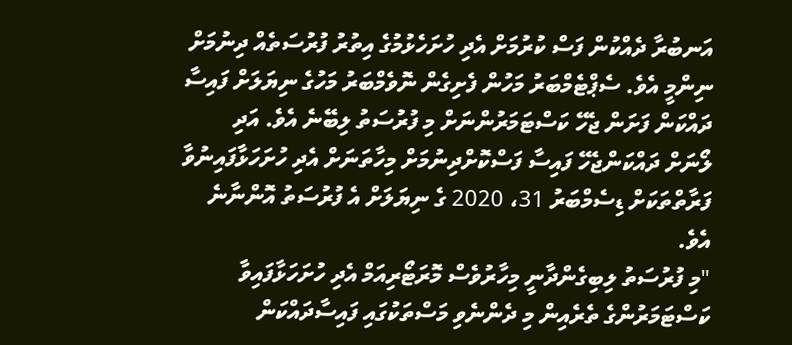އަނބުރާ ދެއްކުން ފަސް ކުރުމަށް އެދި ހުށަހެޅުމުގެ އިތުރު ފުރުސަތެއް ދިނުމަށް ނިންމީ އެވެ. ސެޕްޓެމްބަރު މަހުން ފެށިގެން ނޮވެމްބަރު މަހުގެ ނިޔަލަށް ފައިސާ ދައްކަން ފަށަން ޖެހޭ ކަސްޓަމަރުންނަށް މި ފުރުސަތު ލިބޭނެ އެވެ. އަދި ލޯނަށް ދައްކަންޖެހޭ ފައިސާ ފަސްކޮށްދިނުމަށް މިހާތަނަށް އެދި ހުށަހަޅާފައިނުވާ ފަރާތްތަކަށް ޑިސެމްބަރު 31، 2020 ގެ ނިޔަލަށް އެ ފުރުސަތު އޮންނާނެ އެވެ.
"މި ފުރުސަތު ލިބިގެންދާނީ މިހާރުވެސް މޮރަޓޯރިއަމް އެދި ހުށަހަޅާފައިވާ ކަސްޓަމަރުންގެ ތެރެއިން މި ދެންނެވި މަސްތަކުގައި ފައިސާދައްކަން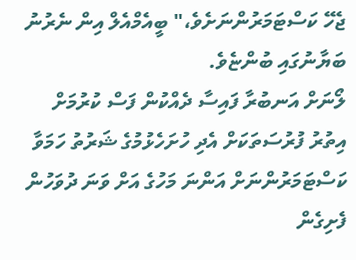ޖެހޭ ކަސްޓަމަރުންނަށެވެ،" ބީއެމްއެލް އިން ނެރުނު ބަޔާނުގައި ބުންޏެވެ.
ލޯނަށް އަނބުރާ ފައިސާ ދެއްކުން ފަސް ކުރުމަށް އިތުރު ފުރުސަތަކަށް އެދި ހުށަހެޅުމުގެ ޝަރުތު ހަމަވާ ކަސްޓަމަރުންނަށް އަންނަ މަހުގެ އަށް ވަނަ ދުވަހުން ފެށިގެން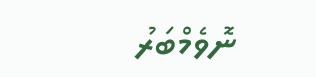ނޮވެމްބަރު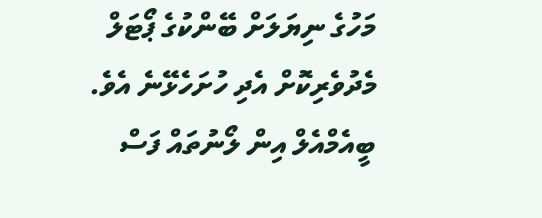މަހުގެ ނިޔަލަށް ބޭންކުގެ ޕޯޓަލް މެދުވެރިކޮށް އެދި ހުށަހެޅޭނެ އެވެ.
ބީއެމްއެލް އިން ލޯނުތައް ފަސް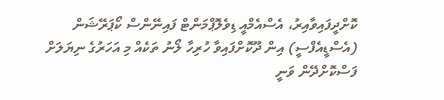ކޮށްދީފައިވާއިރު، އެސްއެމްއީ ޑިވެލޮޕްމަންޓް ފައިނޭންސް ކޯޕަރޭޝަން (އެސްޑީއެފްސީ) އިން ދޫކޮށްފައިވާ ހުރިހާ ލޯނު ތަކެއް މި އަހަރުގެ ނިޔަލަށް ފަސްކޮށްދޭން ވަނީ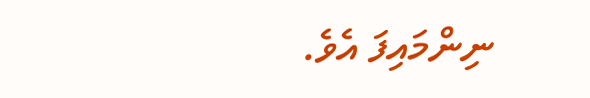ނިންމައިފަ އެވެ.